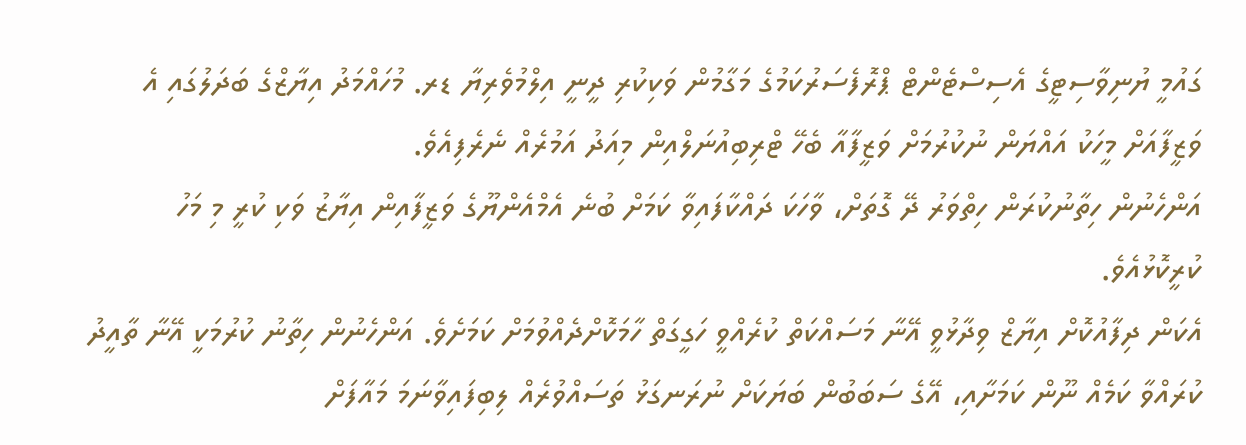ގައުމީ ޔުނިވާސިޓީގެ އެސިސްޓެންޓް ޕްރޮފެސަރުކަމުގެ މަގާމުން ވަކިކުރި ދީނީ އިލްމުވެރިޔާ ޑރ. މުހައްމަދު އިޔާޒްގެ ބަދަލުގައި އެ ވަޒީފާއަށް މީހަކު އައްޔަން ނުކުރުމަށް ވަޒީފާއާ ބެހޭ ޓްރިބިއުނަލްއިން މިއަދު އަމުރެއް ނެރެފިއެވެ.
އަންހެނުން ހިތާނުކުރަން ހިތްވަރު ދޭ ގޮތަށް، ވާހަކަ ދައްކާފައިވާ ކަމަށް ބުނެ އެމްއެންޔޫގެ ވަޒީފާއިން އިޔާޒު ވަކި ކުރީ މި މަހު ކުރީކޮޅުއެވެ.
އެކަން ދިފާއުކޮށް އިޔާޒް ވިދާޅުވީ އޭނާ މަސައްކަތް ކުރެއްވީ ހަގީގަތް ހާމަކޮށްދެއްވުމަށް ކަމަށެވެ. އަންހެނުން ހިތާނު ކުރުމަކީ އޭނާ ތާއީދު ކުރައްވާ ކަމެއް ނޫން ކަމަށާއި، އޭގެ ސަބަބުން ބަޔަކަށް ނުރަނގަޅު ތަސައްވުރެއް ލިބިފައިވާނަމަ މައާފަށް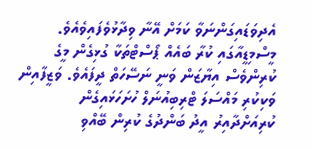އެދިވަޑައިގަންނަވާ ކަމަށް އޭނާ ވިދާޅުވެފައިވެއެވެ.
މީސްމިޑީއާގައި ކުރާ ބައެއް ޕޯސްޓްތަކާ ގުޅިގެން މީގެ ކުރިންވެސް އިޔާޒަން ވަނީ ނަސޭހަތް ދީފައެވެ. ވަޒީފާއިން ވަކިކުރި މައްސަލަ ޓްރިބިއުނަލް ހުށަހަޅައިގެން ކުރިއަށްދާއިރު އީދު ބަންދުގެ ކުރިން ބޭއްވި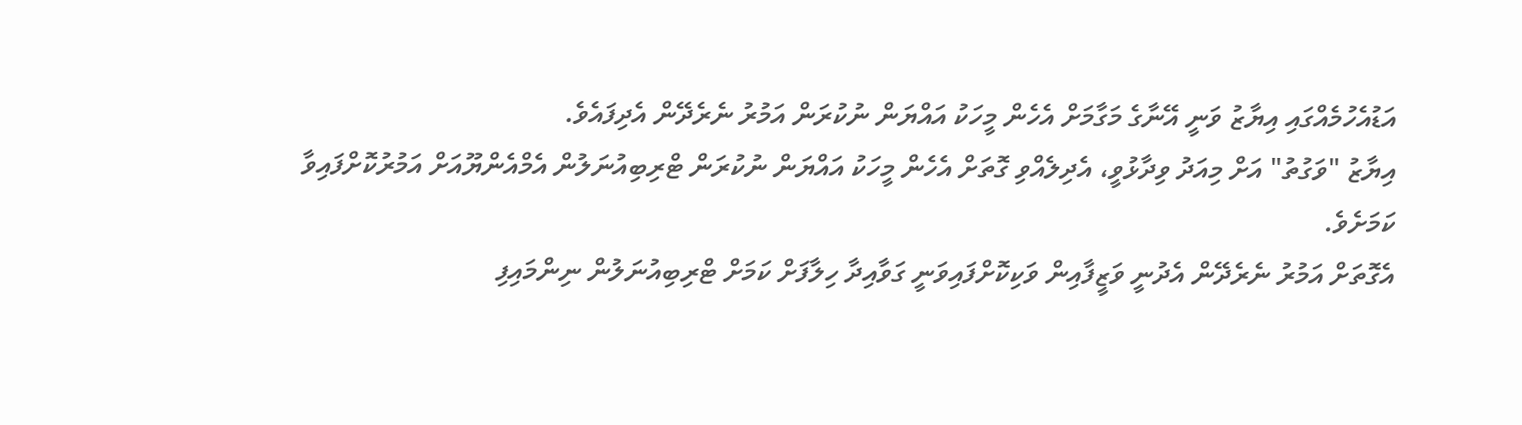އަޑުއެހުމެއްގައި އިޔާޒު ވަނީ އޭނާގެ މަގާމަށް އެހެން މީހަކު އައްޔަން ނުކުރަން އަމުރު ނެރެދޭން އެދިފައެވެ.
އިޔާޒު "ވަގުތު" އަށް މިއަދު ވިދާޅުވީ، އެދިލެއްވި ގޮތަށް އެހެން މީހަކު އައްޔަން ނުކުރަން ޓްރިބިއުނަލުން އެމްއެންޔޫއަށް އަމުރުކޮށްފައިވާ ކަމަށެވެ.
އެގޮތަށް އަމުރު ނެރެދޭން އެދުނީ ވަޒީފާއިން ވަކިކޮށްފައިވަނީ ގަވާއިދާ ހިލާފަށް ކަމަށް ޓްރިބިއުނަލުން ނިންމައިފި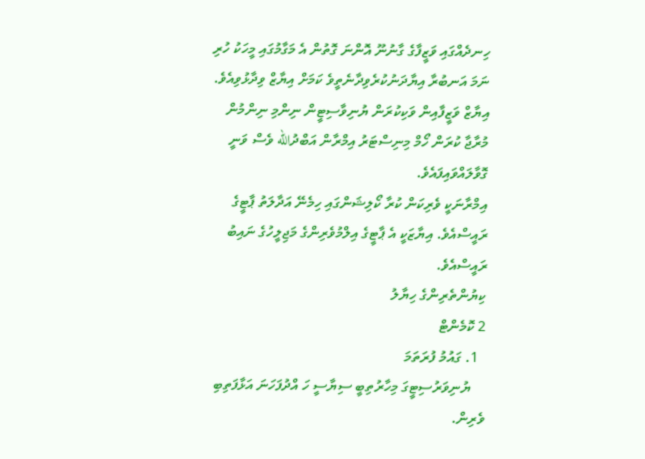ހިނދެއްގައި ވަޒީފާގެ ގާނުނޫ އޮންނަ ގޮތުން އެ މަގާމުގައި މީހަކު ހުރި ނަމަ އަނބުރާ އިޔާދަނުކުރެވިދާނެތީވެ ކަމަށް އިޔާޒް ވިދާޅުވިއެވެ.
އިޔާޒް ވަޒީފާއިން ވަކިކުރަން ޔުނިވާސިޓީން ނިންމި ނިންމުން މުރާޖާ ކުރަން ހޯމް މިނިސްޓަރު އިމްރާން އަބްދުالله ވެސް ވަނީ ގޮވާލައްވައިފައެވެ.
އިމްރާނަކީ ވެރިކަން ކުރާ ކޯލިޝަންގައި ހިމެނޭ އަދާލަތު ޕާޓީގެ ރައީސްއެވެ. އިޔާޒަކީ އެ ޕާޓީގެ އިލްމުވެރިންގެ މަޖިލީހުގެ ނައިބު ރައީސްއެވެ.
ކިޔުންތެރިންގެ ހިޔާލު
2 ކޮމެންޓް
  1. ގައުމު ފުރަތަމަ
    ޔުނިވަރުސިޓީގަ މިހާރުތިބީ ސިޔާސީ ހަ އްދުފަހަނަ އަޅާފަތިބި ވެރިން.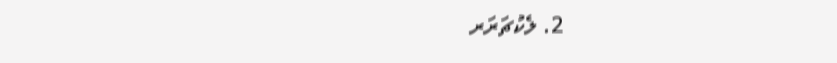2. ލެކުޗަރަރ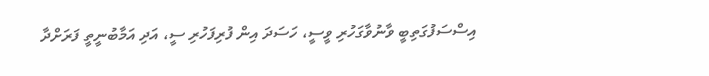އިސްސަފުގަތިބީ ވާނުވާގަހުރި ވީސީ، ހަސަދަ އިން ފުރިފަހުރި ސީ، އަދި އަމާބުނީތީ ފަރަށްދާ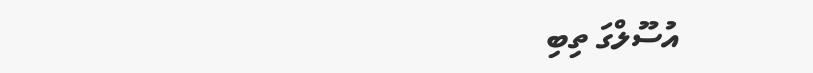އުސޫލްގަ ތިބި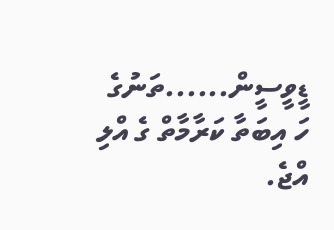ޑީވީސީން......ތަނުގެ ހަ އިބަތާ ކަރާމާތް ގެ އްލި އްޖެ.